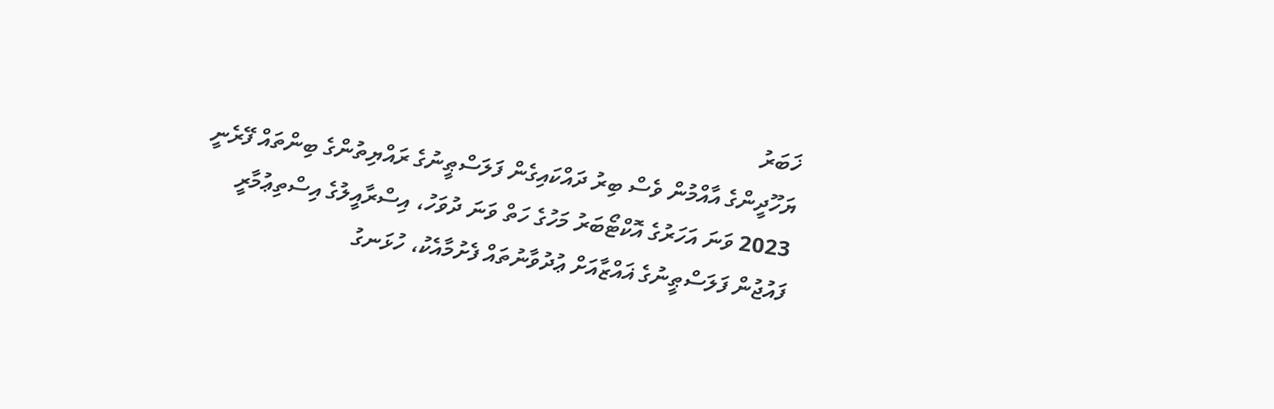ޚަބަރު
ޔަހޫދީންގެ އާއްމުން ވެސް ބިރު ދައްކައިގެން ފަލަސްޠީނުގެ ރައްޔިތުންގެ ބިންތައް ފޭރެނީ
2023 ވަނަ އަހަރުގެ އޮކްޓޯބަރު މަހުގެ ހަތް ވަނަ ދުވަހު، އިސްރާއީލުގެ އިސްތިޢުމާރީ ފައުޖުން ފަލަސްޠީނުގެ ޣައްޒާއަށް ޢުދުވާނުތައް ފެށުމާއެކު، ހުޅަނގު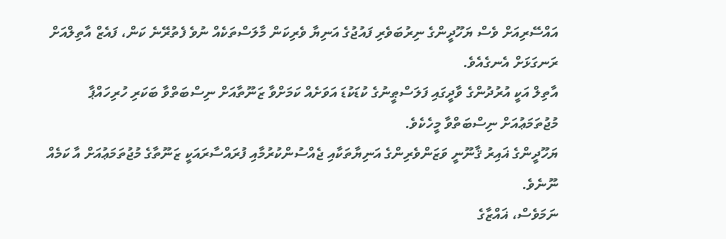އައްސޭރިއަށް ވެސް ޔަހޫދީންގެ ނިރުބަވެރި ފައުޖުގެ އަނިޔާ ވެރިކަން މާލަސްތަކެއް ނުވެ ފެތުރޭނެ ކަން، ފައެޒް އާތިލްއަށް ރަނގަޅަށް އެނގެއެވެ.
އާތިލް އަކީ އުރުދުންގެ ވާދީގައި ފަލަސްޠީނުގެ ކުޑަކުޑަ އަވަށެއް ކަމަށްވާ ޒަނޫތާއަށް ނިސްބަތްވާ ބަކަރި ހުރިހައްޕާ މުޖުތަމަޢުއަށް ނިސްބަތްވާ މީހެކެވެ.
ޔަހޫދީންގެ ޣައިރު ޤާނޫނީ ވަޒަންވެރިންގެ އަނިޔާތަކާއި ޖެއްސުންކުރުމާއި ފުރައްސާރައަކީ ޒަނޫތާގެ މުޖުތަމަޢުއަށް އާ ކަމެއް ނޫނެވެ.
ނަމަވެސް، ޣައްޒާގެ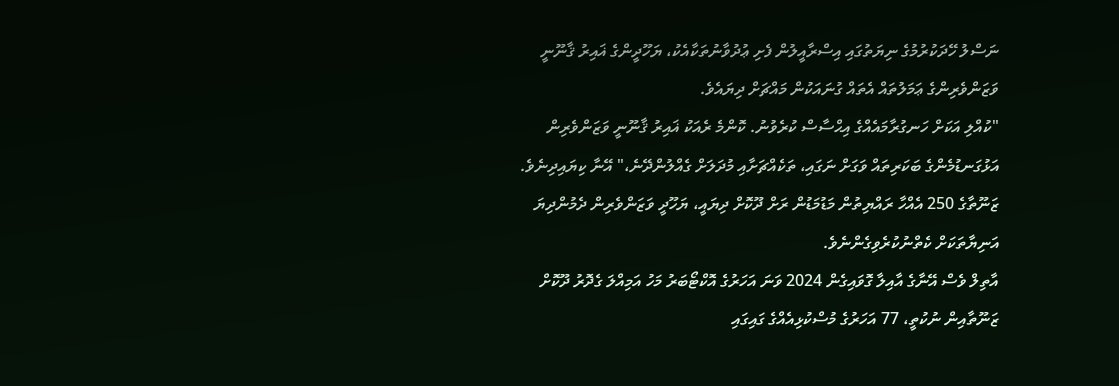ނަސްލު ހޭދަކުރުމުގެ ނިޔަތުގައި އިސްރާއީލުން ފެށި ޢުދުވާނުތަކާއެކު، ޔަހޫދީންގެ ޣައިރު ޤާނޫނީ ވަޒަންވެރިންގެ ޢަމަލުތައް އެތައް ގުނައަކުން މައްޗަށް ދިޔައެވެ.
"ކުއްލި އަކަށް ހަނގުރާމައެއްގެ އިޙްސާސް ކުރެވުނު. ކޮންމެ ރެއަކު ޣައިރު ޤާނޫނީ ވަޒަންވެރިން އަޅުގަނޑުމެންގެ ބަކަރިތައް ވަގަށް ނަގައި، ތަކެއްޗަށާއި މުދަލަށް ގެއްލުންދޭނެ،" އޭނާ ކިޔައިދިނެވެ.
ޒަނޫތާގެ 250 އެއްހާ ރައްޔިތުން މަޑުމަޑުން ރަށް ދޫކޮށް ދިޔައީ، ޔަހޫދީ ވަޒަންވެރިން ދެމުންދިޔަ އަނިޔާތަކަށް ކެތްނުކުރެވިގެންނެވެ.
އާތިލް ވެސް އޭނާގެ އާއިލާ ގޮވައިގެން 2024 ވަނަ އަހަރުގެ އޮކްޓޯބަރު މަހު އަމިއްލަ ގެދޮރު ދޫކޮށް ޒަނޫތާއިން ނުކުތީ، 77 އަހަރުގެ މުސްކުޅިއެއްގެ ގައިގައި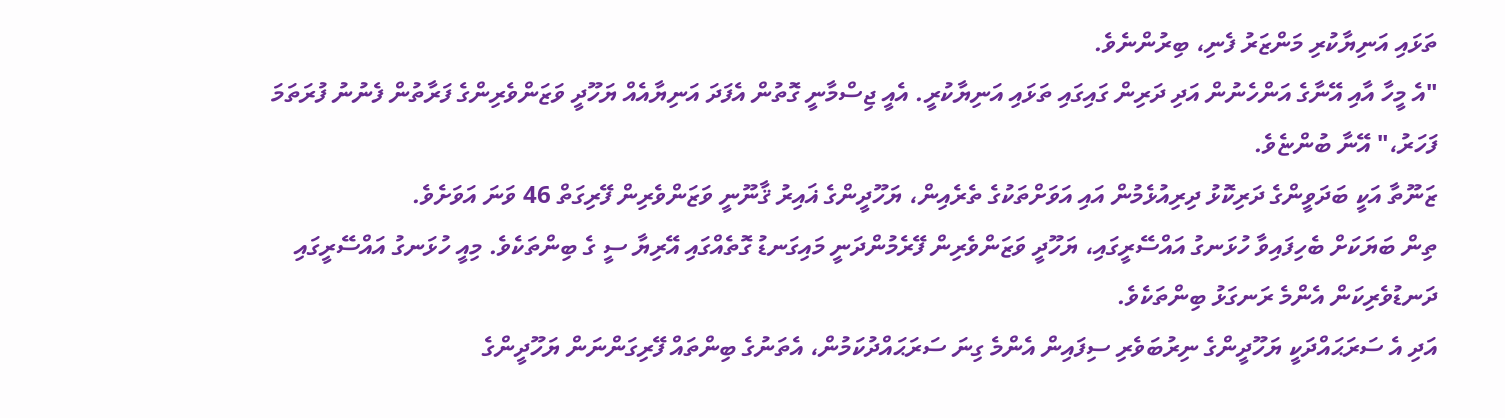ތަޅައި އަނިޔާކުރި މަންޒަރު ފެނި، ބިރުންނެވެ.
"އެ މީހާ އާއި އޭނާގެ އަންހެނުން އަދި ދަރިން ގައިގައި ތަޅައި އަނިޔާކުރީ. އެއީ ޖިސްމާނީ ގޮތުން އެފަދަ އަނިޔާއެއް ޔަހޫދީ ވަޒަންވެރިންގެ ފަރާތުން ފެނުނު ފުރަތަމަ ފަހަރު،" އޭނާ ބުންޏެވެ.
ޒަނޫތާ އަކީ ބަދަވީންގެ ދަރިކޮޅު ދިރިއުޅެމުން އައި އަވަށްތަކުގެ ތެރެއިން، ޔަހޫދީންގެ ޣައިރު ޤާނޫނީ ވަޒަންވެރިން ފޭރިގަތް 46 ވަނަ އަވަށެވެ.
ތިން ބަޔަކަށް ބެހިފައިވާ ހުޅަނގު އައްސޭރީގައި، ޔަހޫދީ ވަޒަންވެރިން ފޭރެމުންދަނީ މައިގަނޑު ގޮތެއްގައި އޭރިޔާ ސީ ގެ ބިންތަކެވެ. މިއީ ހުޅަނގު އައްސޭރީގައި ދަނޑުވެރިކަން އެންމެ ރަނގަޅު ބިންތަކެވެ.
އަދި އެ ސަރަޙައްދަކީ ޔަހޫދީންގެ ނިރުބަވެރި ސިފައިން އެންމެ ގިނަ ސަރަޙައްދުކަމުން، އެތަނުގެ ބިންތައް ފޭރިގަންނަން ޔަހޫދީންގެ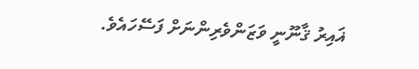ޣައިރު ޤާނޫނީ ވަޒަންވެރިންނަށް ފަސޭހައެވެ.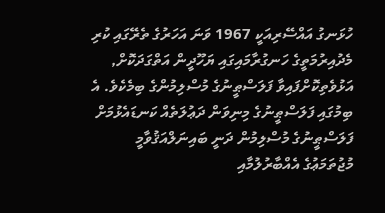ހުޅަނގު އައްސޭރިއަކީ 1967 ވަނަ އަހަރުގެ ތެރޭގައި ކުރި މެދުއިރުމަތީގެ ހަނގުރާމައިގައި ޔަހޫދީން އަތްގަދަކޮށް, އަޅުވެތިކޮށްފައިވާ ފަލަސްޠީނުގެ މުސްލިމުންގެ ބިމެކެވެ. އެ ބިމުގައި ފަލަސްޠީނުގެ މިނިވަން ދަޢުލަތެއް ކަނޑައެޅުމަށް ފަލަސްޠީނުގެ މުސްލިމުން ދަނީ ބައިނަލްއަޤުވާމީ މުޖުތަމަޢުގެ އެއްބާރުލުމާއި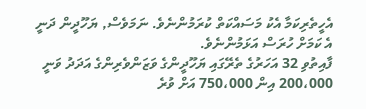އެހީތެރިކަމާ އެކު މަސައްކަތް ކުރަމުންނެވެ. ނަމަވެސް, ޔަހޫދީން ދަނީ އެ ކަމަށް ހުރަސް އަޅަމުންނެވެ.
ފާއިތުވި 32 އަހަރުގެ ތެރޭގައި ޔަހޫދީންގެ ވަޒަންވެރިންގެ އަދަދު ވަނީ 200،000 އިން 750،000 އަށް ވުރެ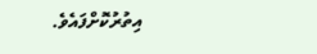އިތުރުކޮށްފައެވެ.